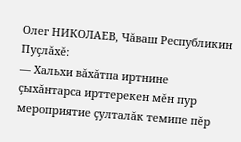Олег НИКОЛАЕВ, Чăваш Республикин Пуçлăхĕ:
— Хальхи вăхăтпа иртнине çыхăнтарса ирттерекен мĕн пур мероприятие çулталăк темипе пĕр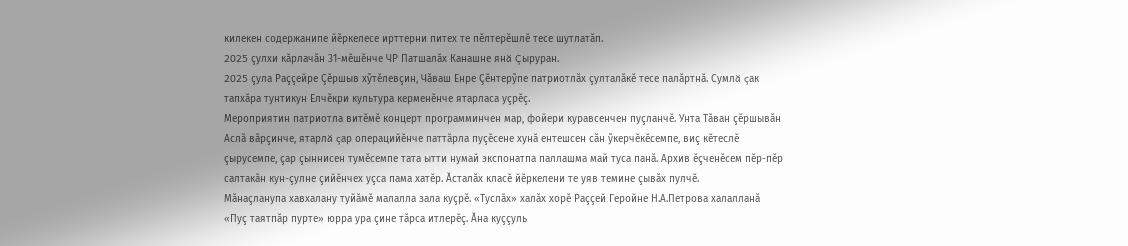килекен содержанипе йĕркелесе ирттерни питех те пĕлтерĕшлĕ тесе шутлатăп.
2025 çулхи кăрлачăн 31-мĕшĕнче ЧР Патшалăх Канашне янă Çыруран.
2025 çула Раççейре Çĕршыв хỹтĕлевçин, Чăваш Енре Çĕнтерỹпе патриотлăх çулталăкĕ тесе палăртнă. Сумлă çак тапхăра тунтикун Елчĕкри культура керменĕнче ятарласа уçрĕç.
Мероприятин патриотла витĕмĕ концерт программинчен мар, фойери куравсенчен пуçланчĕ. Унта Тăван çĕршывăн Аслă вăрçинче, ятарлă çар операцийĕнче паттăрла пуçĕсене хунă ентешсен сăн ỹкерчĕкĕсемпе, виç кĕтеслĕ çырусемпе, çар çыннисен тумĕсемпе тата ытти нумай экспонатпа паллашма май туса панă. Архив ĕçченĕсем пĕр-пĕр салтакăн кун-çулне çийĕнчех уçса пама хатĕр. Ăсталăх класĕ йĕркелени те уяв темине çывăх пулчĕ.
Мăнаçланупа хавхалану туйăмĕ малалла зала куçрĕ. «Туслăх» халăх хорĕ Раççей Геройне Н.А.Петрова халалланă «Пуç таятпăр пурте» юрра ура çине тăрса итлерĕç. Ăна куççуль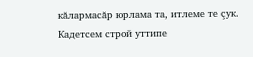кăлармасăр юрлама та, итлеме те çук. Кадетсем строй уттипе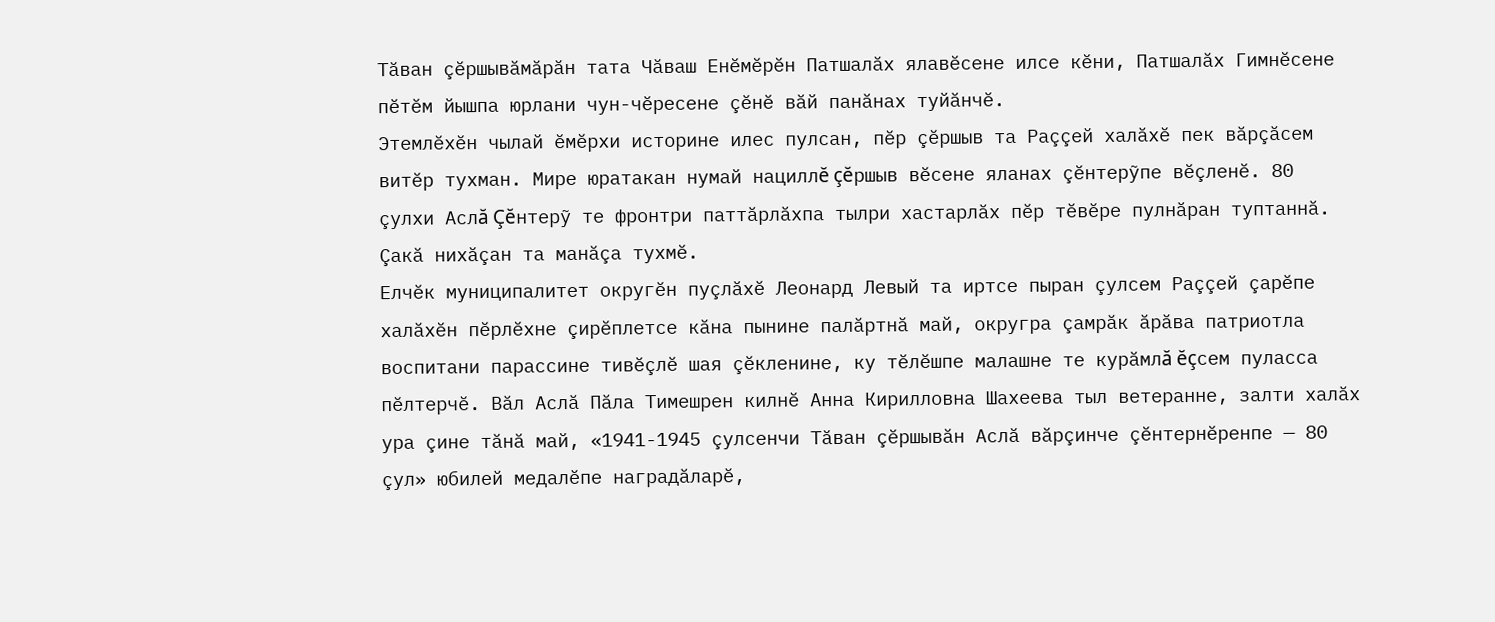Тăван çĕршывăмăрăн тата Чăваш Енĕмĕрĕн Патшалăх ялавĕсене илсе кĕни, Патшалăх Гимнĕсене пĕтĕм йышпа юрлани чун-чĕресене çĕнĕ вăй панăнах туйăнчĕ.
Этемлĕхĕн чылай ĕмĕрхи историне илес пулсан, пĕр çĕршыв та Раççей халăхĕ пек вăрçăсем витĕр тухман. Мире юратакан нумай нациллĕ çĕршыв вĕсене яланах çĕнтерỹпе вĕçленĕ. 80 çулхи Аслă Çĕнтерỹ те фронтри паттăрлăхпа тылри хастарлăх пĕр тĕвĕре пулнăран туптаннă. Çакă нихăçан та манăçа тухмĕ.
Елчĕк муниципалитет округĕн пуçлăхĕ Леонард Левый та иртсе пыран çулсем Раççей çарĕпе халăхĕн пĕрлĕхне çирĕплетсе кăна пынине палăртнă май, округра çамрăк ăрăва патриотла воспитани парассине тивĕçлĕ шая çĕкленине, ку тĕлĕшпе малашне те курăмлă ĕçсем пуласса пĕлтерчĕ. Вăл Аслă Пăла Тимешрен килнĕ Анна Кирилловна Шахеева тыл ветеранне, залти халăх ура çине тăнă май, «1941-1945 çулсенчи Тăван çĕршывăн Аслă вăрçинче çĕнтернĕренпе — 80 çул» юбилей медалĕпе наградăларĕ,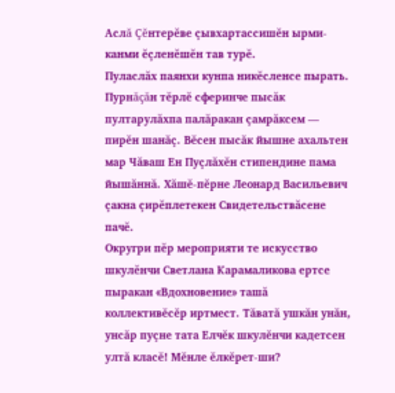Аслă Çĕнтерĕве çывхартассишĕн ырми-канми ĕçленĕшĕн тав турĕ.
Пуласлăх паянхи кунпа никĕсленсе пырать. Пурнăçăн тĕрлĕ сферинче пысăк пултарулăхпа палăракан çамрăксем — пирĕн шанăç. Вĕсен пысăк йышне ахальтен мар Чăваш Ен Пуçлăхĕн стипендине пама йышăннă. Хăшĕ-пĕрне Леонард Васильевич çакна çирĕплетекен Свидетельствăсене пачĕ.
Округри пĕр мероприяти те искусство шкулĕнчи Светлана Карамаликова ертсе пыракан «Вдохновение» ташă коллективĕсĕр иртмест. Тăватă ушкăн унăн, унсăр пуçне тата Елчĕк шкулĕнчи кадетсен ултă класĕ! Мĕнле ĕлкĕрет-ши?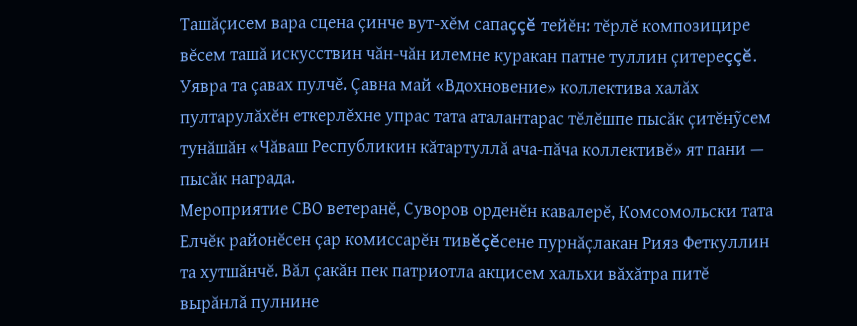Ташăçисем вара сцена çинче вут-хĕм сапаççĕ тейĕн: тĕрлĕ композицире вĕсем ташă искусствин чăн-чăн илемне куракан патне туллин çитереççĕ. Уявра та çавах пулчĕ. Çавна май «Вдохновение» коллектива халăх пултарулăхĕн еткерлĕхне упрас тата аталантарас тĕлĕшпе пысăк çитĕнỹсем тунăшăн «Чăваш Республикин кăтартуллă ача-пăча коллективĕ» ят пани — пысăк награда.
Мероприятие СВО ветеранĕ, Суворов орденĕн кавалерĕ, Комсомольски тата Елчĕк районĕсен çар комиссарĕн тивĕçĕсене пурнăçлакан Рияз Феткуллин та хутшăнчĕ. Вăл çакăн пек патриотла акцисем хальхи вăхăтра питĕ вырăнлă пулнине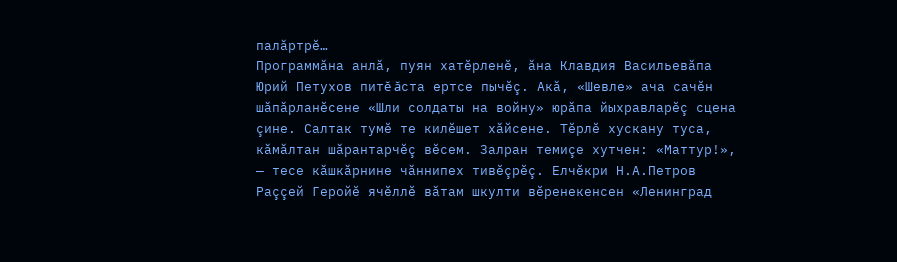палăртрĕ…
Программăна анлă, пуян хатĕрленĕ, ăна Клавдия Васильевăпа Юрий Петухов питĕ ăста ертсе пычĕç. Акă, «Шевле» ача сачĕн шăпăрланĕсене «Шли солдаты на войну» юрăпа йыхравларĕç сцена çине. Салтак тумĕ те килĕшет хăйсене. Тĕрлĕ хускану туса, кăмăлтан шăрантарчĕç вĕсем. Залран темиçе хутчен: «Маттур!», — тесе кăшкăрнине чăннипех тивĕçрĕç. Елчĕкри Н.А.Петров Раççей Геройĕ ячĕллĕ вăтам шкулти вĕренекенсен «Ленинград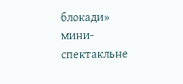блокади» мини-спектакльне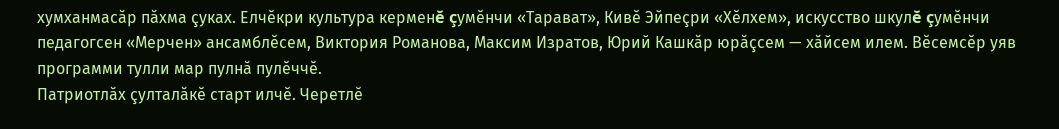хумханмасăр пăхма çуках. Елчĕкри культура керменĕ çумĕнчи «Тарават», Кивĕ Эйпеçри «Хĕлхем», искусство шкулĕ çумĕнчи педагогсен «Мерчен» ансамблĕсем, Виктория Романова, Максим Изратов, Юрий Кашкăр юрăçсем — хăйсем илем. Вĕсемсĕр уяв программи тулли мар пулнă пулĕччĕ.
Патриотлăх çулталăкĕ старт илчĕ. Черетлĕ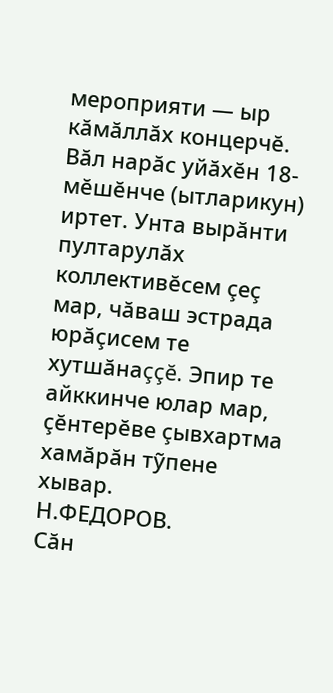мероприяти — ыр кăмăллăх концерчĕ. Вăл нарăс уйăхĕн 18-мĕшĕнче (ытларикун) иртет. Унта вырăнти пултарулăх коллективĕсем çеç мар, чăваш эстрада юрăçисем те хутшăнаççĕ. Эпир те айккинче юлар мар, çĕнтерĕве çывхартма хамăрăн тỹпене хывар.
Н.ФЕДОРОВ.
Сăн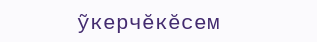ỹкерчĕкĕсем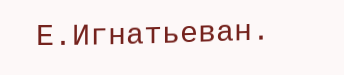Е.Игнатьеван.